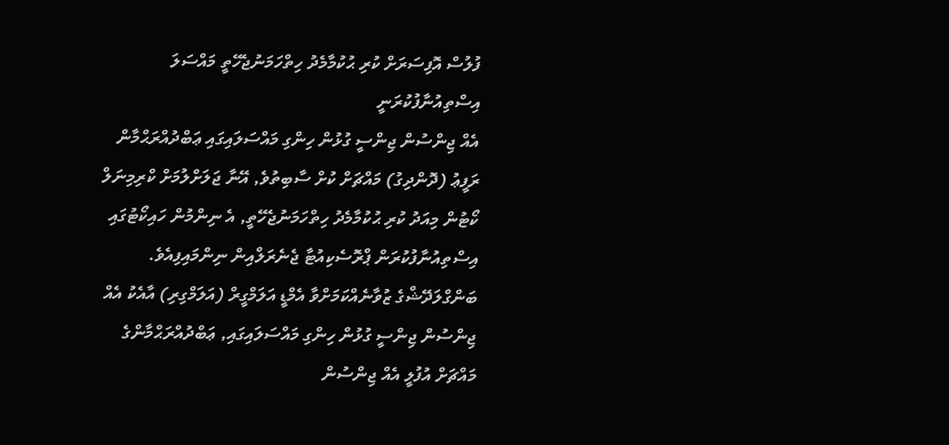ފުލުސް އޮފިސަރަށް ކުރި ޙުކުމާމެދު ހިތްހަމަނުޖެހޭތީ މައްސަލަ އިސްތިއުނާފުކުރަނީ
އެއް ޖިންސުން ޖިންސީ ގުޅުން ހިންގި މައްސަލައިގައި ޢަބްދުއްރަޙްމާން ރަފީޢު (ދޮންދިގު) މައްޗަށް ކުށް ސާބިތުވެ, އޭނާ ޖަލަށްލުމަށް ކްރިމިނަލް ކޯޓުން މިއަދު ކުރި ޙުކުމާމެދު ހިތްހަމަނުޖެހޭތީ, އެ ނިންމުން ހައިކޯޓުގައި އިސްތިއުނާފުކުރަން ޕްރޮސެކިއުޓާ ޖެނެރަލްއިން ނިންމައިފިއެވެ.
ބަންގްލަދޭޝްގެ ޒުވާނެއްކަމަށްވާ އެމްޑީ އަލަމްގީރް (އަލަމްގިރި) އާއެކު އެއް ޖިންސުން ޖިންސީ ގުޅުން ހިންގި މައްސަލައިގައި, ޢަބްދުއްރަޙްމާންގެ މައްޗަށް އުފުލީ އެއް ޖިންސުން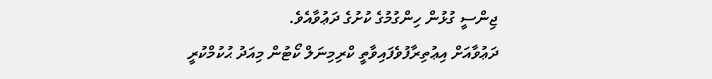ޖިންސީ ގުޅުން ހިންގުމުގެ ކުށުގެ ދަޢުވާއެވެ.
ދަޢުވާއަށް އިޢުތިރާފުވެފައިވާތީ ކްރިމިނަލް ކޯޓުން މިއަދު ޙުކުމްކުރީ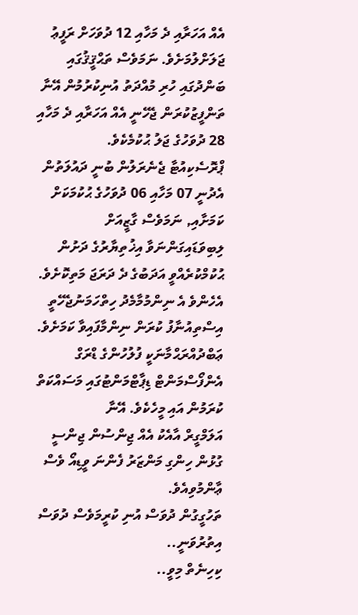އެއް އަހަރާއި ދެ މަހާއި 12 ދުވަހަށް ރަފީޢު ޖަލަށްލުމަށެވެ. ނަމަވެސް ތަޙްޤީޤުގައި ބަންދުގައި ހުރި މުއްދަތު އުނިކުރުމުން އޭނާ ތަންފީޒުކުރަން ޖެހޭނީ އެއް އަހަރާއި ދެ މަހާއި 28 ދުވަހުގެ ޖަލު ޙުކުމެކެވެ.
ޕްރޮސެކިއުޓާ ޖެނެރަލުން ބުނީ ދައުލަތުން އެދުނީ 07 މަހާއި 06 ދުވަހުގެ ޙުކުމަކަށް ކަމަށާއި, ނަމަވެސް ގާޒީއަށް ލިބިވަޑައިގަންނަވާ އިޚުތިޔާރުގެ ދަށުން ޙުކުމްކުރެއްވީ އަދަބުގެ ދެ ދަރަޖަ މަތިކޮށެވެ. އެހެންވެ އެ ނިންމުމާމެދު ހިތްހަމަނުޖެހޭތީ އިސްތިއުނާފު ކުރަން ނިންމާފައިވާ ކަމަށެވެ.
ޢަބްދުއްރަޙްމާނަކީ ފުލުހުންގެ ޑްރަގް އެންފޯސްމަންޓް ޑިޕާޓްމަންޓުގައި މަސައްކަތް ކުރަމުން އައި މީހެކެވެ. އޭނާ
އަލަމްގީރް އާއެކު އެއް ޖިންސުން ޖިންސީ ގުޅުން ހިންގި މަންޒަރު ފެންނަ ވީޑިއޯ ވެސް ޢާންމުވިއެވެ.
ތަހުގީގުން ދުވަސް އުނި ކުރީމަވެސް ދުވަސް އިތުރުވަނީ..
ކިހިނެތް މިވީ..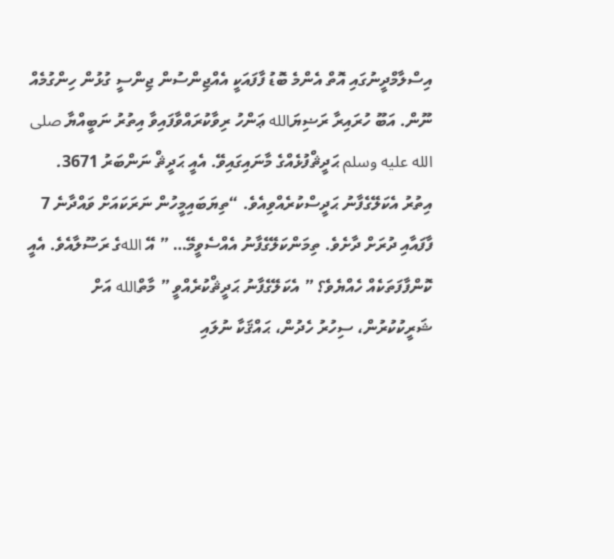އިސްލާމްދީނުގައި އޮތް އެންމެ ބޮޑު ފާފައަކީ އެއްޖިންސުން ޖިންސީ ގުޅުން ހިންގުމެއް ނޫން. އަބޫ ހުރައިރާ ރަޟިޔަالله ޢަންހު ރިވާކުރައްވާފައިވާ އިތުރު ނަބީއްޔާ صلى الله عليه وسلم ޙަދީޘްފުޅެއްގެ މާނައިގައިވޭ. އެއީ ޙަދީޘް ނަންބަރު 3671.
އިތުރު އެކަލޭގެފާނު ޙަދީސްކުރެއްވިއެވެ. “ތިޔަބައިމީހުން ނަރަކައަށް ވައްދާނެ 7 ފާފައާއި ދުރަށް ދާށެވެ. ތިމަންކަލޭގެފާނު އެއްސެވީމޭ… ” އޭ اللهގެ ރަސޫލާއެވެ. އެއީ ކޮންފާފަތަކެއް ހެއްޔެވެ؟ ” އެކަލޭގެފާނު ޙަދީޘްކުރެއްވީ ” މާތްالله އަށް ޝަރީކުކުރުން، ސިހުރު ހެދުން، ޙައްޤަކާ ނުލައި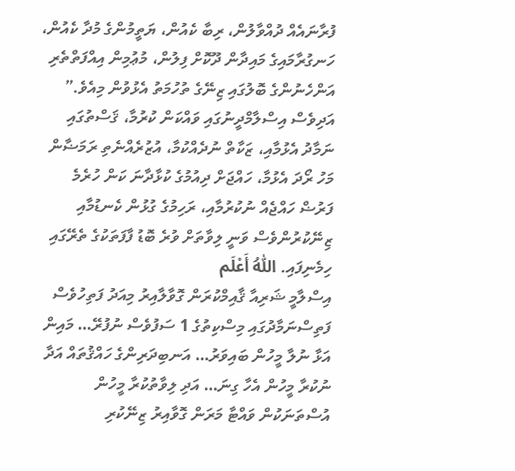ފުރާނައެއް ދުއްވާލުން، ރިބާ ކެއުން، ޔަތީމުންގެ މުދާ ކެއުން، ހަނގުރާމައިގެ މައިދާން ދޫކޮށް ފިލުން، މުޢުމިން އިއްފަތްތެރި އަންހެނުންގެ ބޮލުގައި ޒިނޭގެ ތުހުމަތު އެޅުވުން މިއެވެ.” އަދިވެސް އިސްލާމްދީނުގައި ވައްކަން ކުރުމާ، ޤަސްތުގައި ނަމާދު އެޅުމާއި، ޒަކާތް ނުދެއްކުމާ، އުޒުރެއްނެތި ރަމަޟާން މަހު ރޯދަ އެޅުމާ، ހައްޖަށް ދިއުމުގެ ކުޅާދާނަ ކަން ހުރެމެ ފަރުޟް ހައްޖެއް ނުކުރުމާއި، ރަހިމުގެ ގުޅުން ކެނޑުމާއި ޒިނޭކުރުންވެސް ވަނީ ލިވާތަށް ވުރެ ބޮޑު ފާފަތަކުގެ ތެރޭގައި ހިމެނިފައި. اَللّٰهُ أَعْلَم
އިސްލާމީ ޝަރިއާ ޤާއިމްކުރަން ގޮވާލާއިރު މިއަދު ފަތިހުވެސް ފަތިސްނަމާދުގައި މިސްކިތުގެ 1 ސަފުވެސް ނުފުރޭ… މައިން އަޅާ ނުލާ މީހުން ބައިވަރު… އަނބިދަރިންގެ ހައްޤުތައް އަދާ ނުކުރާ މީހުން އެހާ ގިނަ… އަދި ލިވާތުކުރާ މީހުން އުސްތަނަކުން ވައްޓާ މަރަން ގޮވާއިރު ޒިނޭކުރި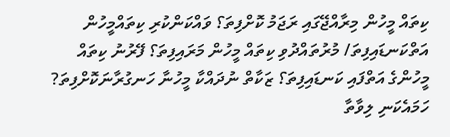ކިތައް މީހުން މިރާއްޖޭގައި ރަޖަމު ކޮށްފިތަ؟ ވައްކަންކުރި ކިތައްމީހުން އަތްކަނޑައިފިތަ/ މުރުތައްދުވި ކިތައް މީހުން މަރައިފިތަ؟ ފޭރުނު ކިތައް މީހުންގެ އަތްފައި ކަނޑައިފިތަ؟ ޒަކާތް ނުދައްކާ މީހުނާ ހަނގުރާނަކޮށްފިތަ? ހަމައެކަނި ލިވާތާ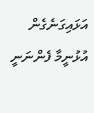އަޅައިގަނެގެން އުޅުނީމާ ފެންނަނީ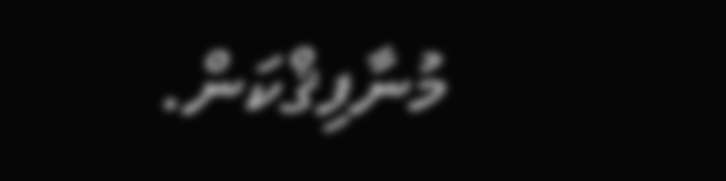މުނާފިޤްކަން.